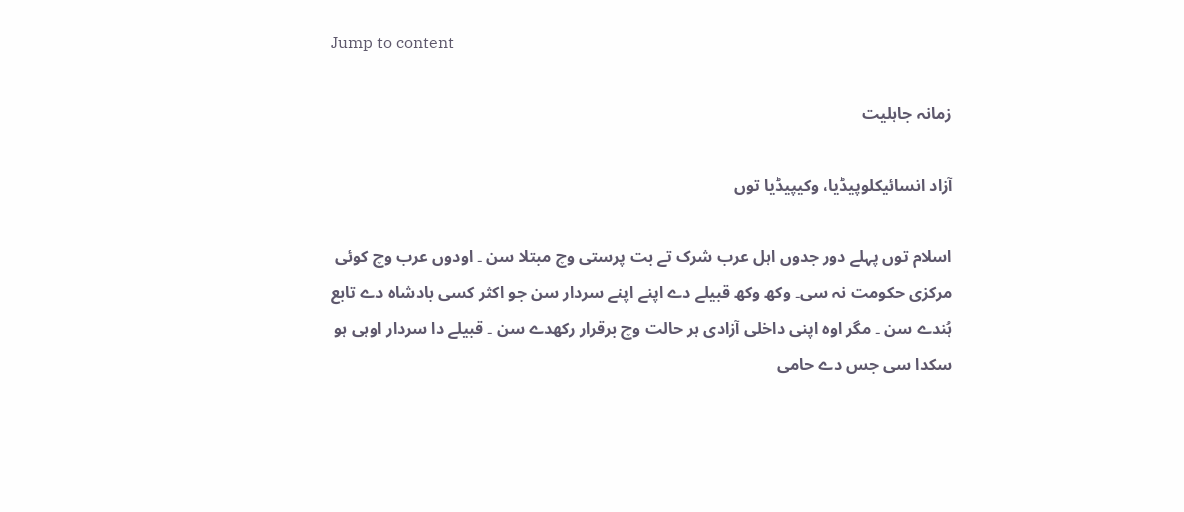Jump to content

زمانہ جاہلیت

آزاد انسائیکلوپیڈیا، وکیپیڈیا توں

اسلام توں پہلے دور جدوں اہل عرب شرک تے بت پرستی وچ مبتلا سن ۔ اودوں عرب وچ کوئی مرکزی حکومت نہ سی۔ وکھ وکھ قبیلے دے اپنے اپنے سردار سن جو اکثر کسی بادشاہ دے تابع ہُندے سن ۔ مگر اوہ اپنی داخلی آزادی ہر حالت وچ برقرار رکھدے سن ۔ قبیلے دا سردار اوہی ہو سکدا سی جس دے حامی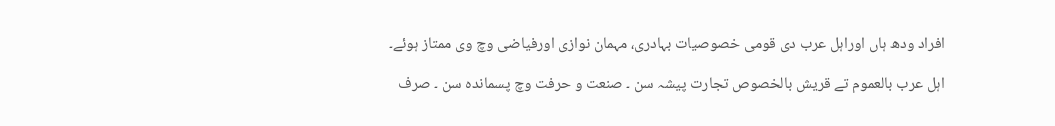افراد ودھ ہاں اوراہل عرب دی قومی خصوصیات بہادری، مہمان نوازی اورفیاضی وچ وی ممتاز ہوئے۔

اہل عرب بالعموم تے قریش بالخصوص تجارت پیشہ سن ۔ صنعت و حرفت وچ پسماندہ سن ۔ صرف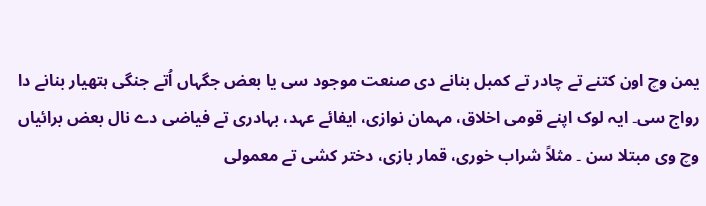یمن وچ اون کتنے تے چادر تے کمبل بنانے دی صنعت موجود سی یا بعض جگہاں اُتے جنگی ہتھیار بنانے دا رواج سی۔ ایہ لوک اپنے قومی اخلاق، مہمان نوازی، ایفائے عہد، بہادری تے فیاضی دے نال بعض برائیاں وچ وی مبتلا سن ۔ مثلاً شراب خوری، قمار بازی، دختر کشی تے معمولی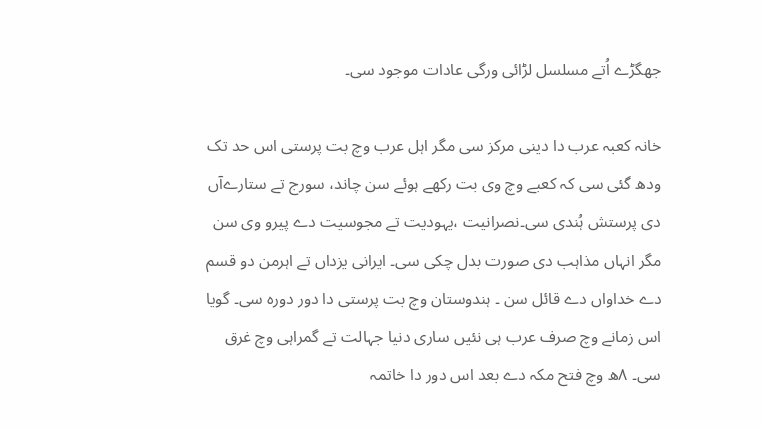جھگڑے اُتے مسلسل لڑائی ورگی عادات موجود سی۔

خانہ کعبہ عرب دا دینی مرکز سی مگر اہل عرب وچ بت پرستی اس حد تک ودھ گئی سی کہ کعبے وچ وی بت رکھے ہوئے سن چاند، سورج تے ستارےآں دی پرستش ہُندی سی۔نصرانیت ،یہودیت تے مجوسیت دے پیرو وی سن مگر انہاں مذاہب دی صورت بدل چکی سی۔ ایرانی یزداں تے اہرمن دو قسم دے خداواں دے قائل سن ۔ ہندوستان وچ بت پرستی دا دور دورہ سی۔ گویا اس زمانے وچ صرف عرب ہی نئيں ساری دنیا جہالت تے گمراہی وچ غرق سی۔ ۸ھ وچ فتح مکہ دے بعد اس دور دا خاتمہ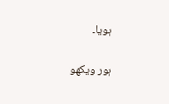ہويا۔

ہور ویکھو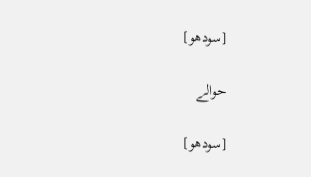[سودھو]

حوالے

[سودھو]